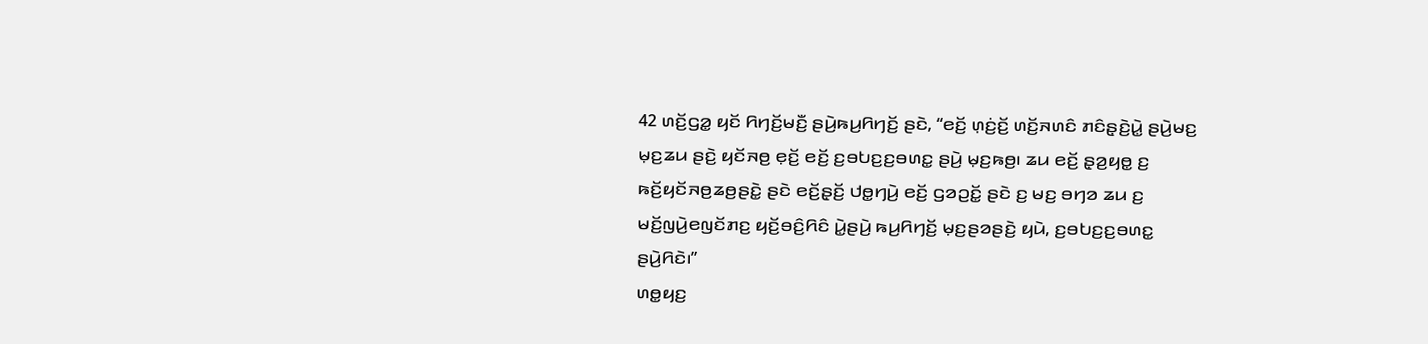42 ꤛꤢꤩ꤬ꤞꤤ꤭ ꤟꤢꤩ ꤖꤚꤢꤩ꤬ꤗꤢꤪ꤬ ꤔꤣꤧ꤬ꤒꤣ꤬ꤖꤚꤢꤩ꤬ ꤔꤢꤧ, “ꤕꤢꤩ꤬ ꤛ꤫ꤢꤦ꤬ꤢꤩ꤬ ꤛꤢꤩ꤬ꤏꤛꤢꤨ ꤊꤢꤨꤔ꤫ꤢꤧ꤬ꤣꤧ꤭ ꤔꤣꤧ꤬ꤗꤢ꤬ ꤗ꤫ꤢ꤬ꤘꤣ ꤔꤢꤧ꤬ ꤟꤢꤩꤏꤥ꤬ ꤕ꤫ꤢꤩ꤬ ꤕꤢꤩ꤬ ꤢ꤬ꤋꤝꤢ꤬ꤢ꤬ꤋꤛꤢ꤭ ꤔꤣꤧ꤬ ꤗ꤫ꤢ꤬ꤒꤥ꤬꤯ ꤘꤣ ꤕꤢꤩ꤬ ꤔ꤫ꤤ꤬ꤟꤥ꤭ ꤢ꤬ ꤒꤢꤩ꤬ꤟꤢꤩꤏꤥ꤬ꤘꤥ꤬ꤔꤢꤧ꤭ ꤔꤢꤧ ꤕꤢꤩ꤬ꤔ꤫ꤢꤩ꤬ ꤓꤥ꤭ꤚꤣꤧ꤬ ꤕꤢꤩ꤬ ꤞꤤꤑꤢꤩ꤭ ꤔꤢꤧ ꤢ꤬ ꤗꤢ꤬ ꤋꤚꤤ ꤘꤣ ꤢ꤬ ꤗꤢꤩ꤬ꤜꤣꤧ꤬ꤕꤜꤢꤩꤊꤢ꤬ ꤟꤢꤩ꤬ꤋꤢꤨ꤬ꤖꤢꤨ ꤣꤧ꤭ꤔꤣꤧ꤬ ꤒꤣ꤬ꤖꤚꤢꤩ꤬ ꤗ꤫ꤢ꤬ꤔꤤꤔꤢꤧ꤬ ꤟꤣꤧ, ꤢ꤬ꤋꤝꤢ꤬ꤢ꤬ꤋꤛꤢ꤭ ꤔꤣꤧ꤬ꤖꤢꤧ꤯”
ꤛꤥ꤭ꤟꤢ꤬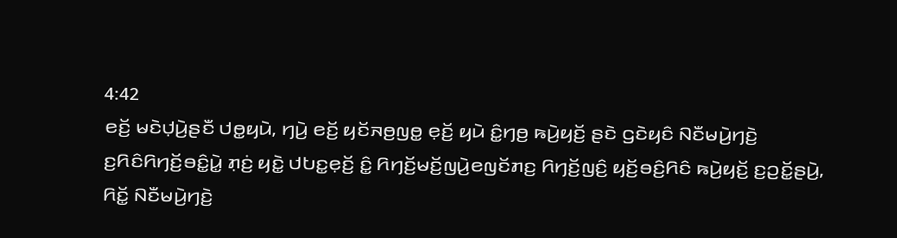4:42
ꤕꤢꤩ꤬ ꤗꤢꤧꤓ꤫ꤣꤧ꤬ꤔꤢꤪ ꤓꤥ꤭ꤟꤣꤧ, ꤚꤣꤧ꤬ ꤕꤢꤩ꤬ ꤟꤢꤩꤏꤥ꤬ꤜꤥ꤭ ꤕ꤫ꤢꤩ꤬ ꤟꤣꤧ ꤢꤨ꤭ꤚꤥ꤬ ꤒꤣꤧ꤬ꤟꤢꤩ꤬ ꤔꤢꤧ ꤞꤢꤧꤟꤢꤨ ꤡꤢꤪꤗꤣꤧ꤬ꤚꤢꤧ꤬ ꤢ꤬ꤖꤢꤨꤖꤚꤢꤩ꤬ꤋꤢꤨ꤭ꤣꤧ꤭ ꤊ꤫ꤢꤦ꤬ ꤟꤢꤧ꤭ ꤓꤝꤢ꤭ꤕ꤫ꤢꤩ꤬ ꤢꤨ꤭ ꤖꤚꤢꤩ꤬ꤗꤢꤩ꤬ꤜꤣꤧ꤬ꤕꤜꤢꤩꤊꤢ꤬ ꤖꤚꤢꤩ꤬ꤜꤢꤨ꤬ ꤟꤢꤩ꤬ꤋꤢꤨ꤬ꤖꤢꤨ ꤒꤣꤧ꤬ꤟꤢꤩ꤬ ꤢ꤬ꤑꤢꤩ꤭ꤔꤣꤧ꤬, ꤖꤢꤩ꤭ ꤡꤢꤪꤗꤣꤧ꤬ꤚꤢꤧ꤬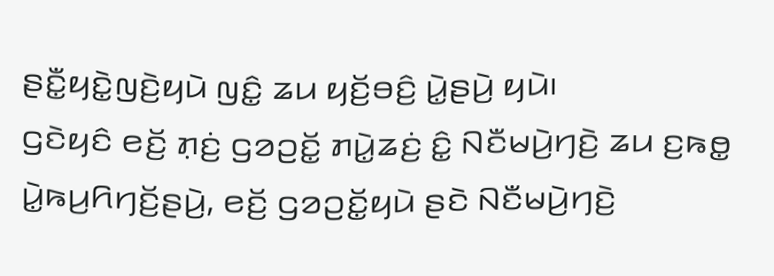ꤔꤢꤪ꤭ꤟꤢꤧ꤭ꤜꤢꤧ꤬ꤟꤣꤧ ꤜꤢꤨ꤭ ꤘꤣ ꤟꤢꤩ꤬ꤋꤢꤨ꤬ ꤣꤧ꤭ꤔꤣꤧ꤬ ꤟꤣꤧ꤯
ꤞꤢꤧꤟꤢꤨ ꤕꤢꤩ꤬ ꤊ꤫ꤢꤦ꤬ ꤞꤤꤑꤢꤩ꤭ ꤊꤣꤧ꤭ꤘꤢꤦ꤬ ꤢꤨ꤭ ꤡꤢꤪꤗꤣꤧ꤬ꤚꤢꤧ꤬ ꤘꤣ ꤢ꤬ꤒꤥ꤭ ꤣꤧ꤭ꤒꤣ꤬ꤖꤚꤢꤩ꤬ꤔꤣꤧ꤬, ꤕꤢꤩ꤬ ꤞꤤꤑꤢꤩ꤭ꤟꤣꤧ ꤔꤢꤧ ꤡꤢꤪꤗꤣꤧ꤬ꤚꤢꤧ꤬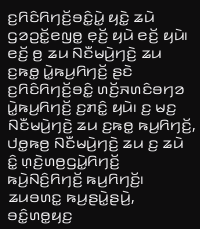ꤢ꤬ꤖꤢꤨꤖꤚꤢꤩ꤬ꤋꤢꤨ꤭ꤣꤧ꤭ ꤟꤢꤧ꤭ ꤘꤣꤧ ꤞꤤꤑꤢꤩ꤭ꤕꤜꤥ꤭ ꤕ꤫ꤢꤩ꤬ ꤟꤣꤧ ꤕꤢꤩ꤬ ꤟꤣꤧ꤯ ꤕꤢꤩ꤬ ꤥ꤬ ꤘꤣ ꤡꤢꤪꤗꤣꤧ꤬ꤚꤢꤧ꤬ ꤘꤣ ꤢ꤬ꤒꤥ꤭ ꤣꤧ꤭ꤒꤣ꤬ꤖꤚꤢꤩ꤬ ꤔꤢꤧ ꤢ꤬ꤖꤢꤨꤖꤚꤢꤩ꤬ꤋꤢꤨ꤭ ꤛꤢꤩ꤬ꤏꤛꤢꤨꤋꤚꤤ ꤣꤧ꤭ꤒꤣ꤬ꤖꤚꤢꤩ꤬ ꤢ꤬ꤊꤢꤨ꤭ ꤟꤣꤧ꤯ ꤢ꤬ ꤗꤢ꤬ ꤡꤢꤪꤗꤣꤧ꤬ꤚꤢꤧ꤬ ꤘꤣ ꤢ꤬ꤒꤥ꤭ ꤒꤣ꤬ꤖꤚꤢꤩ꤬, ꤓꤥ꤭ꤒꤥ꤬ ꤡꤢꤪꤗꤣꤧ꤬ꤚꤢꤧ꤬ ꤘꤣ ꤢ꤬ ꤘꤣꤧ ꤢꤨ꤭ ꤛ꤫ꤢꤧ꤬ꤛꤥ꤬ꤞꤣꤧ꤭ꤖꤚꤢꤩ꤬ ꤒꤣꤧ꤬ꤡꤢꤨ꤬ꤖꤚꤢꤩ꤬ ꤒꤣ꤬ꤖꤚꤢꤩ꤬꤯
ꤘꤣꤋꤛꤢ꤭ ꤒꤣ꤬ꤔꤣꤧ꤭ꤔꤣꤧ꤬, ꤋꤢꤨ꤭ꤛꤥ꤭ꤟꤢ꤬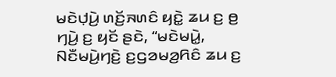ꤗꤢꤧꤓ꤫ꤣꤧ꤬ ꤛꤢꤩ꤬ꤏꤛꤢꤨ ꤟꤢꤧ꤭ ꤘꤣ ꤢ꤬ ꤥ꤬ ꤚꤣꤧ꤬ ꤢ꤬ ꤟꤢꤩ ꤔꤢꤧ, “ꤗꤢꤧꤗꤣꤧ꤭, ꤡꤢꤪꤗꤣꤧ꤬ꤚꤢꤧ꤬ ꤢ꤬ꤞꤤꤗꤤ꤬ꤖꤢꤨ ꤘꤣ ꤢ꤬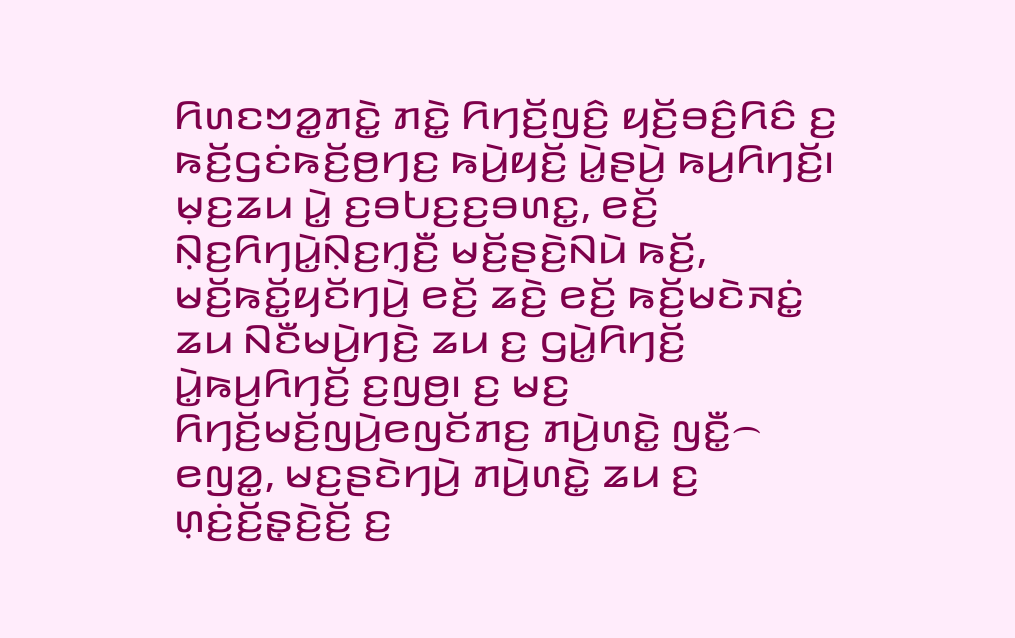ꤖꤛꤢꤠꤤ꤭ꤊꤢꤧ꤭ ꤊꤢꤧ꤭ ꤖꤚꤢꤩ꤬ꤜꤢꤨ꤬ ꤟꤢꤩ꤬ꤋꤢꤨ꤬ꤖꤢꤨ ꤢ꤬ ꤒꤢꤩ꤬ꤞꤢꤦꤒꤢꤩ꤬ꤥ꤬ꤚꤢ꤬ ꤒꤣꤧ꤬ꤟꤢꤩ꤬ ꤣꤧ꤭ꤔꤣꤧ꤬ ꤒꤣ꤬ꤖꤚꤢꤩ꤬꤯
ꤗ꤫ꤢ꤬ꤘꤣ ꤣꤧ꤭ ꤢ꤬ꤋꤝꤢ꤬ꤢ꤬ꤋꤛꤢ꤭, ꤕꤢꤩ꤬ ꤡ꤫ꤢ꤬ꤖꤚꤣꤧ꤭ꤡ꤫ꤢ꤬ꤚ꤫ꤢꤪ꤬ ꤗꤢꤩ꤬ꤔꤢꤧ꤬ꤡꤣꤧ ꤒꤢꤩ꤬, ꤗꤢꤩ꤬ꤒꤢꤩ꤭ꤟꤢꤩꤚꤣꤧ꤬ ꤕꤢꤩ꤬ ꤘꤢꤧ꤬ ꤕꤢꤩ꤬ ꤒꤢꤩ꤬ꤗꤢꤧꤏꤢꤦ꤭ ꤘꤣ ꤡꤢꤪꤗꤣꤧ꤬ꤚꤢꤧ꤬ ꤘꤣ ꤢ꤬ ꤞꤣꤧ꤭ꤖꤚꤢꤩ꤬ ꤣꤧ꤭ꤒꤣ꤬ꤖꤚꤢꤩ꤬ ꤢ꤬ꤜꤥ꤬꤯ ꤢ꤬ ꤗꤢ꤬ ꤖꤚꤢꤩ꤬ꤗꤢꤩ꤬ꤜꤣꤧ꤬ꤕꤜꤢꤩꤊꤢ꤬ ꤊꤣꤧ꤬ꤛꤢꤧ꤭ ꤜꤢꤪ꤭꤮ ꤕꤜꤤ꤭, ꤗꤢ꤬ꤔꤢꤧꤚꤣꤧ꤬ ꤊꤣꤧ꤬ꤛꤢꤧ꤭ ꤘꤣ ꤢ꤬ ꤛ꤫ꤢꤦ꤬ꤢꤩ꤬ꤔ꤫ꤢꤧ꤬ꤢꤩ꤬ ꤢ꤬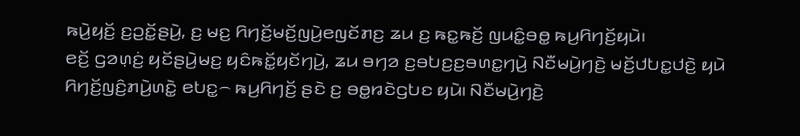ꤒꤣꤧ꤬ꤟꤢꤩ꤬ ꤢ꤬ꤑꤢꤩ꤭ꤔꤣꤧ꤬, ꤢ꤬ ꤗꤢ꤬ ꤖꤚꤢꤩ꤬ꤗꤢꤩ꤬ꤜꤣꤧ꤬ꤕꤜꤢꤩꤊꤢ꤬ ꤘꤣ ꤢ꤬ ꤒꤢ꤭ꤒꤢꤩ꤬ ꤜꤣꤢꤨ꤭ꤋꤥ꤭ ꤒꤣ꤬ꤖꤚꤢꤩ꤬ꤟꤣꤧ꤯
ꤕꤢꤩ꤬ ꤞꤤꤛ꤫ꤢꤦ꤬ ꤟꤢꤩꤔꤣꤧ꤬ꤗꤢ꤬ ꤟꤢꤨꤒꤢꤩ꤭ꤟꤢꤩꤚꤣꤧ꤬, ꤘꤣ ꤋꤚꤤ ꤢ꤬ꤋꤝꤢ꤬ꤢ꤬ꤋꤛꤢ꤭ꤚꤣꤧ꤬ ꤡꤢꤪꤗꤣꤧ꤬ꤚꤢꤧ꤬ ꤗꤢꤩ꤬ꤓꤝꤢ꤭ꤓꤢꤧ꤬ ꤟꤣꤧ ꤖꤚꤢꤩ꤬ꤜꤢꤨ꤬ꤊꤣꤧ꤬ꤛꤢꤧ꤭ ꤕꤝꤢ꤭꤮ ꤒꤣ꤬ꤖꤚꤢꤩ꤬ ꤔꤢꤧ ꤢ꤬ ꤋꤥ꤭ꤙꤢꤧꤞꤝꤢ ꤟꤣꤧ꤯ ꤡꤢꤪꤗꤣꤧ꤬ꤚꤢꤧ꤬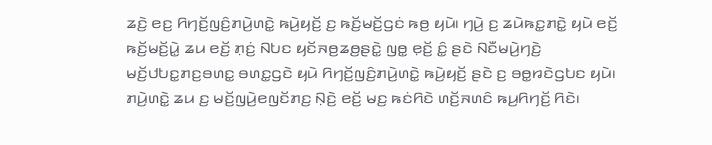ꤘꤢꤧ꤬ ꤕꤢ꤬ ꤖꤚꤢꤩ꤬ꤜꤢꤨ꤬ꤊꤣꤧ꤬ꤛꤢꤧ꤭ ꤒꤣꤧ꤬ꤟꤢꤩ꤬ ꤢ꤬ ꤒꤢꤩ꤬ꤗꤢꤩ꤬ꤞꤢꤦ ꤒꤥ꤬ ꤟꤣꤧ꤯ ꤚꤣꤧ꤬ ꤢ꤬ ꤘꤣꤧꤒꤢ꤭ꤊꤢꤧ꤭ ꤟꤣꤧ ꤕꤢꤩ꤬ ꤒꤢꤩ꤬ꤗꤢꤩ꤬ꤣꤧ꤭ ꤘꤣ ꤕꤢꤩ꤬ ꤊ꤫ꤢꤦ꤬ ꤡꤝꤢ ꤟꤢꤩꤏꤥ꤬ꤘꤥ꤬ꤔꤢꤧ꤭ ꤜꤥ꤭ ꤕ꤫ꤢꤩ꤬ ꤢꤨ꤭ ꤔꤢꤧ ꤡꤢꤪꤗꤣꤧ꤬ꤚꤢꤧ꤬ ꤗꤢꤩ꤬ꤓꤝꤢ꤭ꤊꤢ꤬ꤋꤛꤢ꤭ ꤋꤛꤢ꤭ꤞꤢꤧ ꤟꤣꤧ ꤖꤚꤢꤩ꤬ꤜꤢꤨ꤬ꤊꤣꤧ꤬ꤛꤢꤧ꤭ ꤒꤣꤧ꤬ꤟꤢꤩ꤬ ꤔꤢꤧ ꤢ꤬ ꤋꤥ꤭ꤙꤢꤧꤞꤝꤢ ꤟꤣꤧ꤯
ꤊꤣꤧ꤬ꤛꤢꤧ꤭ ꤘꤣ ꤢ꤬ ꤗꤢꤩ꤬ꤜꤣꤧ꤬ꤕꤜꤢꤩꤊꤢ꤬ ꤡ꤫ꤢꤧ꤬ ꤕꤢꤩ꤬ ꤗꤢ꤬ ꤒꤢꤦꤖꤢꤧ ꤛꤢꤩ꤬ꤏꤛꤢꤨ ꤒꤣ꤬ꤖꤚꤢꤩ꤬ ꤖꤢꤧ꤯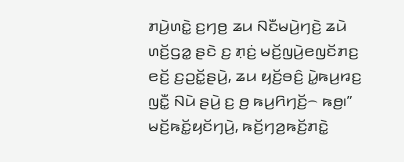ꤊꤣꤧ꤬ꤛꤢꤧ꤭ ꤢ꤬ꤚꤥ꤬ ꤘꤣ ꤡꤢꤪꤗꤣꤧ꤬ꤚꤢꤧ꤬ ꤘꤣꤧ ꤛꤢꤩ꤬ꤞꤤ꤭ ꤔꤢꤧ ꤢ꤬ ꤊ꤫ꤢꤦ꤬ ꤗꤢꤩ꤬ꤜꤣꤧ꤬ꤕꤜꤢꤩꤊꤢ꤬ ꤕꤢꤩ꤬ ꤢ꤬ꤑꤢꤩ꤭ꤔꤣꤧ꤬, ꤘꤣ ꤟꤢꤩ꤬ꤋꤢꤨ꤬ ꤣꤧ꤭ꤒꤣ꤬ꤙꤢ꤬ ꤜꤢꤪ꤭ ꤡꤣꤧ ꤔꤣꤧ꤬ ꤢ꤬ ꤥ꤬ ꤒꤣ꤬ꤖꤚꤢꤩ꤬꤮ ꤒꤥ꤬꤯”
ꤗꤢꤩ꤬ꤒꤢꤩ꤭ꤟꤢꤩꤚꤣꤧ꤬, ꤒꤢꤩ꤬ꤚꤤ꤬ꤒꤢꤩ꤬ꤊꤢꤧ꤭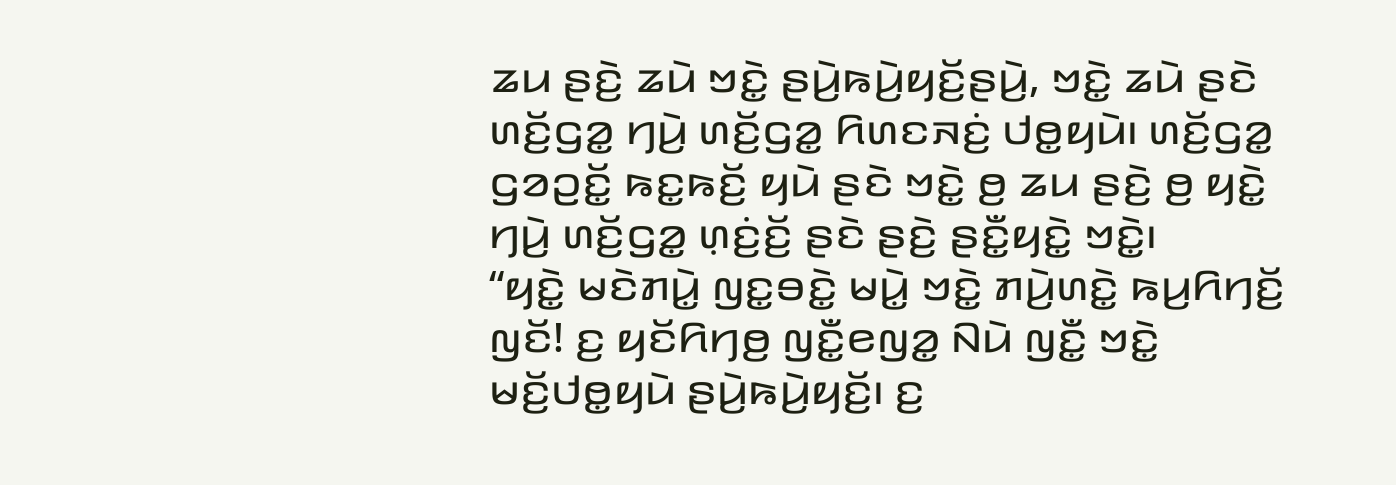ꤘꤣ ꤔꤢꤧ꤬ ꤘꤣꤧ ꤠꤢꤧ꤭ ꤔꤣꤧ꤬ꤒꤣꤧ꤬ꤟꤢꤩ꤬ꤔꤣꤧ꤬, ꤠꤢꤧ꤭ ꤘꤣꤧ ꤔꤢꤧ ꤛꤢꤩ꤬ꤞꤤ꤭ ꤚꤣꤧ꤬ ꤛꤢꤩ꤬ꤞꤤ꤭ ꤖꤛꤢꤏꤢꤦ꤬ ꤓꤥ꤭ꤟꤣꤧ꤯ ꤛꤢꤩ꤬ꤞꤤ꤭ ꤞꤤꤑꤢꤩ꤭ ꤒꤢ꤭ꤒꤢꤩ꤬ ꤟꤣꤧ ꤔꤢꤧ ꤠꤢꤧ꤭ ꤥ꤬ ꤘꤣ ꤔꤢꤧ꤬ ꤥ꤬ ꤟꤢꤧ꤭ ꤚꤣꤧ꤬ ꤛꤢꤩ꤬ꤞꤤ꤭ ꤛ꤫ꤢꤦ꤬ꤢꤩ꤬ ꤔꤢꤧ ꤔꤢꤧ꤬ ꤔꤢꤪ꤭ꤟꤢꤧ꤭ ꤠꤢꤧ꤭꤯
“ꤟꤢꤧ꤭ ꤗꤢꤧꤊꤣꤧ꤭ ꤜꤢ꤭ꤋꤢꤧ꤭ ꤗꤣꤧ꤭ ꤠꤢꤧ꤭ ꤊꤣꤧ꤬ꤛꤢꤧ꤭ ꤒꤣ꤬ꤖꤚꤢꤩ꤬ ꤜꤢꤩ! ꤢ꤬ ꤟꤢꤩꤖꤚꤥ꤬ ꤜꤢꤪ꤭ꤕꤜꤤ꤭ ꤡꤣꤧ ꤜꤢꤪ꤭ ꤠꤢꤧ꤭ ꤗꤢꤩ꤬ꤓꤥ꤭ꤟꤣꤧ ꤔꤣꤧ꤬ꤒꤣꤧ꤬ꤟꤢꤩ꤬꤯ ꤢ꤬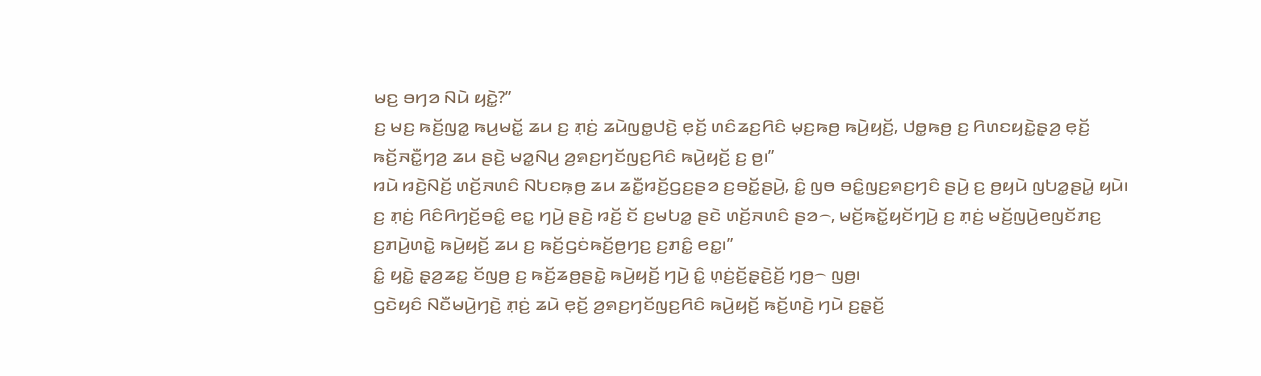ꤗꤢ꤬ ꤋꤚꤤ ꤡꤣꤧ ꤟꤢꤧ꤭?”
ꤢ꤬ ꤗꤢ꤬ ꤒꤢꤩ꤬ꤜꤤ꤭ ꤒꤣ꤬ꤗꤢꤩ꤭ ꤘꤣ ꤢ꤬ ꤊ꤫ꤢꤦ꤬ ꤘꤣꤧꤜꤥ꤭ꤓꤢꤧ꤬ ꤕ꤫ꤢꤩ꤬ ꤛꤢꤨꤘꤢ꤬ꤖꤢꤨ ꤗ꤫ꤢ꤬ꤒꤥ꤬ ꤒꤣꤧ꤬ꤟꤢꤩ꤬, ꤓꤥ꤭ꤒꤥ꤬ ꤢ꤬ ꤖꤛꤢꤟꤢꤧ꤭ꤔ꤫ꤤ꤬ ꤕ꤫ꤢꤩ꤬ ꤒꤢꤩ꤬ꤏꤢꤪ꤭ꤚꤤ꤬ ꤘꤣ ꤔꤢꤧ꤬ ꤗꤤ꤭ꤡꤣ꤬ ꤤ꤬ꤎꤢ꤬ꤚꤢꤩꤜꤢ꤬ꤖꤢꤨ ꤒꤣꤧ꤬ꤟꤢꤩ꤬ ꤢ꤬ ꤥ꤬꤯”
ꤙꤣꤧ ꤙꤢꤧ꤬ꤡꤢꤩ꤬ ꤛꤢꤩ꤬ꤏꤛꤢꤨ ꤡꤝꤢꤒ꤫ꤥ꤬ ꤘꤣ ꤘꤢꤪ꤭ꤙꤢꤩ꤬ꤞꤢ꤬ꤔꤤ ꤢ꤬ꤋꤢꤩ꤭ꤔꤣꤧ꤬, ꤢꤨ꤭ ꤜꤥ ꤋꤢꤨ꤭ꤜꤢ꤬ꤎꤢ꤬ꤚꤢꤨ ꤔꤣꤧ꤬ ꤢ꤬ ꤥ꤬ꤟꤣꤧ ꤜꤝꤤ꤭ꤔꤣꤧ꤭ ꤟꤣꤧ꤯
ꤢ꤬ ꤊ꤫ꤢꤦ꤬ ꤖꤢꤨꤖꤚꤢꤩ꤬ꤋꤢꤨ꤭ ꤕꤢ꤭ ꤚꤣꤧ꤬ ꤔꤢꤧ꤬ ꤙꤢꤩ꤬ ꤢꤩ ꤢ꤬ꤗꤝꤤ꤭ ꤔꤢꤧ ꤛꤢꤩ꤬ꤏꤛꤢꤨ ꤔꤤ꤮, ꤗꤢꤩ꤬ꤒꤢꤩ꤭ꤟꤢꤩꤚꤣꤧ꤬ ꤢ꤬ ꤊ꤫ꤢꤦ꤬ ꤗꤢꤩ꤬ꤜꤣꤧ꤬ꤕꤜꤢꤩꤊꤢ꤬ ꤢ꤬ꤊꤣꤧ꤬ꤛꤢꤧ꤭ ꤒꤣꤧ꤬ꤟꤢꤩ꤬ ꤘꤣ ꤢ꤬ ꤒꤢꤩ꤬ꤞꤢꤦꤒꤢꤩ꤬ꤥ꤬ꤚꤢ꤬ ꤢ꤬ꤊꤢꤨ꤭ ꤕꤢ꤭꤯”
ꤢꤨ꤭ ꤟꤢꤧ꤭ ꤔ꤫ꤤ꤬ꤘꤢ꤭ ꤢꤩꤜꤥ꤬ ꤢ꤬ ꤒꤢꤩ꤬ꤘꤥ꤬ꤔꤢꤧ꤭ ꤒꤣꤧ꤬ꤟꤢꤩ꤬ ꤚꤣꤧ꤬ ꤢꤨ꤭ ꤛ꤫ꤢꤦ꤬ꤢꤩ꤬ꤔ꤫ꤢꤧ꤬ꤢꤩ꤬ ꤚ꤫ꤥ꤬꤮ ꤜꤥ꤬꤯
ꤞꤢꤧꤟꤢꤨ ꤡꤢꤪꤗꤣꤧ꤬ꤚꤢꤧ꤬ ꤊ꤫ꤢꤦ꤬ ꤘꤣꤧ ꤕ꤫ꤢꤩ꤬ ꤤ꤬ꤎꤢ꤬ꤚꤢꤩꤜꤢ꤬ꤖꤢꤨ ꤒꤣꤧ꤬ꤟꤢꤩ꤬ ꤒꤢꤩ꤬ꤛꤢꤧ꤬ ꤚꤣꤧ ꤢ꤬ꤔ꤫ꤢꤩ꤬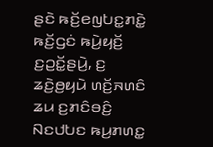ꤔꤢꤧ ꤒꤢꤩ꤬ꤕꤜꤝꤢ꤭ꤊꤢꤧ꤭ ꤒꤢꤩ꤬ꤞꤢꤦ ꤒꤣꤧ꤬ꤟꤢꤩ꤬ ꤢ꤬ꤑꤢꤩ꤭ꤔꤣꤧ꤬, ꤢ꤬ ꤘꤢꤧ꤬ꤥ꤬ꤟꤣꤧ ꤛꤢꤩ꤬ꤏꤛꤢꤨ ꤘꤣ ꤢ꤬ꤊꤢꤨꤋꤢꤨ꤬ ꤡꤢꤓꤝꤢ ꤒꤣ꤬ꤊꤛꤢ꤭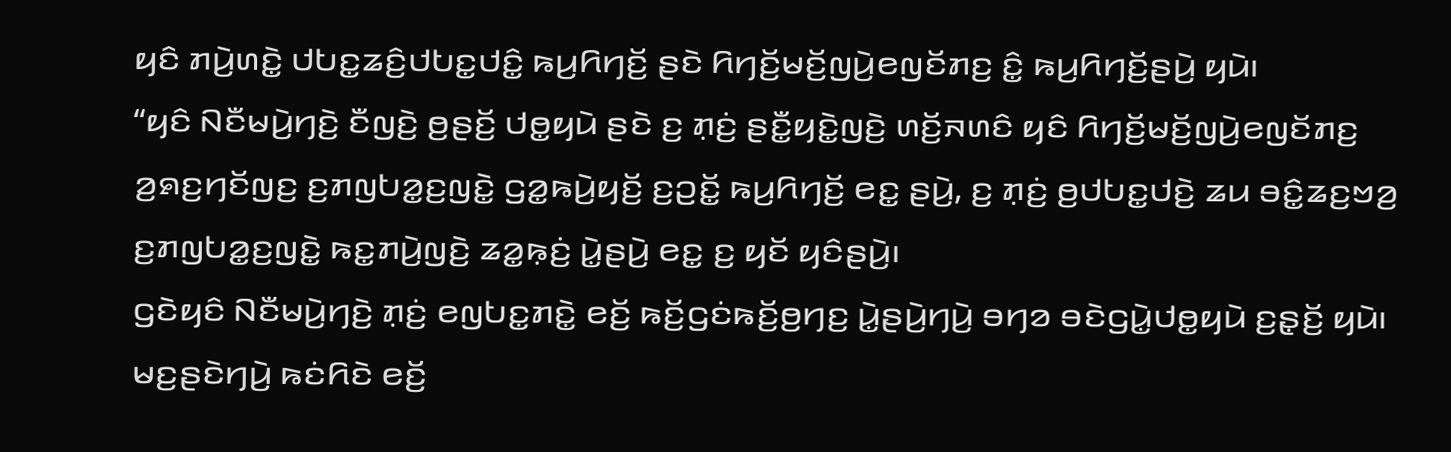ꤟꤢꤨ ꤊꤣꤧ꤬ꤛꤢꤧ꤭ ꤓꤝꤢ꤭ꤘꤢꤨ꤬ꤓꤝꤢ꤭ꤓꤢꤨ꤭ ꤒꤣ꤬ꤖꤚꤢꤩ꤬ ꤔꤢꤧ ꤖꤚꤢꤩ꤬ꤗꤢꤩ꤬ꤜꤣꤧ꤬ꤕꤜꤢꤩꤊꤢ꤬ ꤢꤨ꤭ ꤒꤣ꤬ꤖꤚꤢꤩ꤬ꤔꤣꤧ꤬ ꤟꤣꤧ꤯
“ꤟꤢꤨ ꤡꤢꤪꤗꤣꤧ꤬ꤚꤢꤧ꤬ ꤢꤪꤜꤢꤧ꤬ ꤥ꤬ꤔꤢꤩ꤬ ꤓꤥ꤭ꤟꤣꤧ ꤔꤢꤧ ꤢ꤬ ꤊ꤫ꤢꤦ꤬ ꤔꤢꤪ꤭ꤟꤢꤧ꤭ꤜꤢꤧ꤬ ꤛꤢꤩ꤬ꤏꤛꤢꤨ ꤟꤢꤨ ꤖꤚꤢꤩ꤬ꤗꤢꤩ꤬ꤜꤣꤧ꤬ꤕꤜꤢꤩꤊꤢ꤬ ꤤ꤬ꤎꤢ꤬ꤚꤢꤩꤜꤢ꤬ ꤢ꤬ꤊꤜꤝꤤ꤭ꤢ꤬ꤜꤢꤧ꤭ ꤞꤤ꤭ꤒꤣꤧ꤬ꤟꤢꤩ꤬ ꤢ꤬ꤑꤢꤩ꤭ ꤒꤣ꤬ꤖꤚꤢꤩ꤬ ꤕꤢ꤭ ꤔꤣꤧ꤬, ꤢ꤬ ꤊ꤫ꤢꤦ꤬ ꤥ꤬ꤓꤝꤢ꤭ꤓꤢꤧ꤬ ꤘꤣ ꤋꤢꤨ꤭ꤘꤢ꤬ꤠꤤ꤬ ꤢ꤬ꤊꤜꤝꤤ꤭ꤢ꤬ꤜꤢꤧ꤭ ꤒꤢ꤭ꤊꤣꤧ꤬ꤜꤢꤧ꤬ ꤘꤤ꤭ꤒ꤫ꤢꤦ꤬ ꤣꤧ꤭ꤔꤣꤧ꤬ ꤕꤢ꤭ ꤢ꤬ ꤟꤢꤩ ꤟꤢꤨꤔꤣꤧ꤬꤯
ꤞꤢꤧꤟꤢꤨ ꤡꤢꤪꤗꤣꤧ꤬ꤚꤢꤧ꤬ ꤊ꤫ꤢꤦ꤬ ꤕꤜꤝꤢ꤭ꤊꤢꤧ꤭ ꤕꤢꤩ꤬ ꤒꤢꤩ꤬ꤞꤢꤦꤒꤢꤩ꤬ꤥ꤬ꤚꤢ꤬ ꤣꤧ꤭ꤔꤣꤧ꤬ꤚꤣꤧ꤬ ꤋꤚꤤ ꤋꤢꤧꤞꤣꤧ꤭ꤓꤥ꤭ꤟꤣꤧ ꤢ꤬ꤔ꤫ꤢꤩ꤬ ꤟꤣꤧ꤯ ꤗꤢ꤬ꤔꤢꤧꤚꤣꤧ꤬ ꤒꤢꤦꤖꤢꤧ ꤕꤢꤩ꤬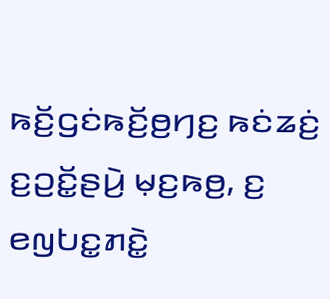ꤒꤢꤩ꤬ꤞꤢꤦꤒꤢꤩ꤬ꤥ꤬ꤚꤢ꤬ ꤒꤢꤦꤘꤢꤦ꤬ ꤢ꤬ꤑꤢꤩ꤭ꤔꤣꤧ꤬ ꤗ꤫ꤢ꤬ꤒꤥ꤬, ꤢ꤬ ꤕꤜꤝꤢ꤭ꤊꤢꤧ꤭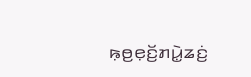ꤒ꤫ꤥ꤬ꤕ꤫ꤢꤩ꤬ꤊꤣꤧ꤭ꤘꤢꤦ꤬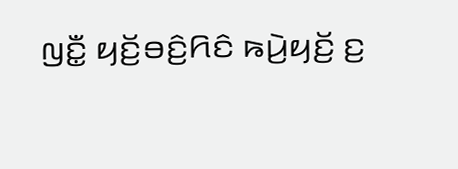ꤜꤢꤪ꤭ ꤟꤢꤩ꤬ꤋꤢꤨ꤬ꤖꤢꤨ ꤒꤣꤧ꤬ꤟꤢꤩ꤬ ꤢ꤬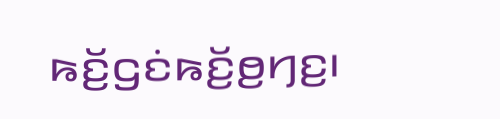ꤒꤢꤩ꤬ꤞꤢꤦꤒꤢꤩ꤬ꤥ꤬ꤚꤢ꤬꤯